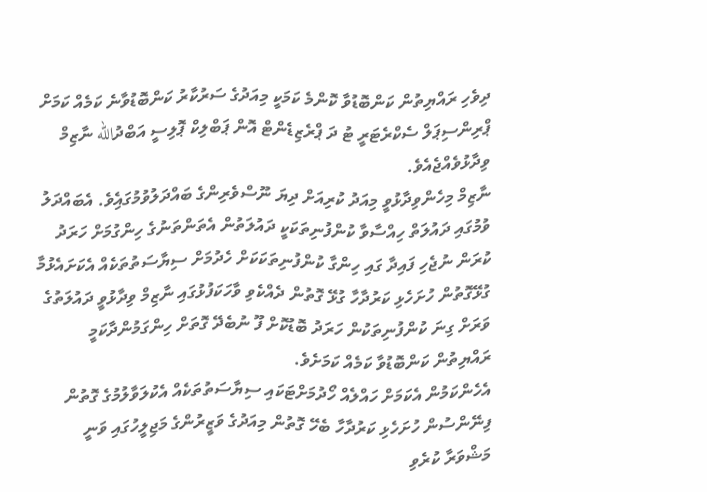ދިވެހި ރައްޔިތުން ކަންބޮޑުވާ ކޮންމެ ކަމަކީ މިއަދުގެ ސަރުކާރު ކަންބޮޑުވާނެ ކަމެއް ކަމަށް ޕްރިންސިޕަލް ސެކްރެޓަރީ ޓު ދަ ޕްރެޒިޑެންޓް އޮން ޕަބްލިކް ޕޮލިސީ އަބްދުالله ނާޒިމް ވިދާޅުވެއްޖެއެވެ.
ނާޒިމް މިހެންވިދާޅުވީ މިއަދު ކުރިއަށް ދިޔަ ނޫސްވެރިންގެ ބައްދަލުވުމުގައިެވެ. އެބައްދަލު ވުމުގައި ދައުލަތް ހިއްސާވާ ކުންފުނިތަކަކީ ދައުލަތުން އެތަންތަނުގެ ހިންގުމަށް ހަރަދު ކުރަން ނުޖެހި ފައިދާ ގައި ހިންގާ ކުންފުނިތަކަކަށް ހެދުމަށް ސިޔާސަތުތަކެއް އެކަށައެޅުމާ ގުޅޭގޮތުން ހުށަހެޅި ކަރުދާހާ ގުޅޭ ގޮތުން ދެއްކެވި ވާހަކަފުޅުގައި ނާޒިމް ވިދާޅުވީ ދައުލަތުގެ ވަރަށް ގިނަ ކުންފުނިތަކުން ހަރަދު ބޮޑުކޮށް ފޫ ނުބެދޭ ގޮތަށް ހިންގަމުންދާކަމީ ރައްޔިތުން ކަންބޮޑުވާ ކަމެއް ކަމަށެވެ.
އެހެންކަމުން އެކަމަށް ހައްލެއް ހޯދުމަށްޓަކައި ސިޔާސަތުތަކެއް އެކުލަވާލުމުގެ ގޮތުން ފިނޭންސުން ހުށަހެޅި ކަރުދާހާ ބެހޭ ގޮތުން މިއަދުގެ ވަޒީރުންގެ މަޖިލީހުގައި ވަނީ މަޝްވަރާ ކުރެވި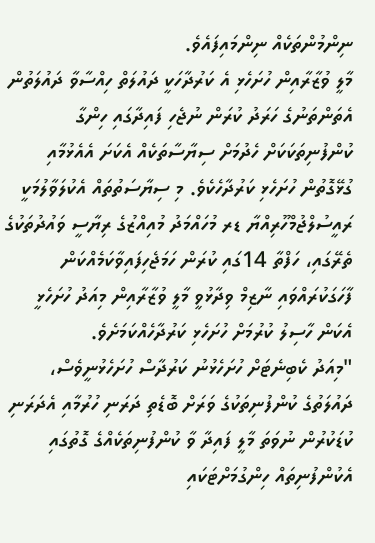ނިންމުންތަކެއް ނިންމައިފައެވެ.
މާލީ ވުޒާރާއިން ހުށަހެޅި އެ ކަރުދާހަކީ ދައުލަތް ހިއްސާވާ ދައުލަތުން އެތަންތަނުގެ ހަރަދު ކުރަން ނުޖެހި ފައިދާގައި ހިންގާ ކުންފުނިތަކަކަށް ހެދުމަށް ސިޔާސާތަކެއް އެކަށަ އެއެޅުމާއި ގުޅޭގޮތުން ހުށަހެޅި ކަރުދާހެކެވެ. މި ސިޔާސަތުތައް އެކުލަވާލުމަކީ ރައީސުލްޖުމްހޫރިއްޔާ ޑރ މުހައްމަދު މުއިއްޒުގެ ރިޔާސީ ވައުދުތަކުގެ ތެރޭގައި، ހަފްތާ 14ގައި ކުރަން ހަމަޖެހިފައިވާކަމެއްކަން ފާހަގަކުރައްވައި ނާޒިމް ވިދާޅުވީ މާލީ ވުޒާރާއިން މިއަދު ހުށަހެޅީ އެކަން ހާސިލު ކުރުމަށް ހުށަހެޅި ކަރުދާހެއްކަމަށެވެ.
"މިއަދު ކެބިނެޓަށް ހުށަހެޅުނު ކަރުދާސް ހުށަހެޅުނީވެސް، ދައުލަތުގެ ކުންފުނިތަކުގެ ވަރަށް ބޮޑެތި ދަރަނި ހުރުމާއި އެދަރަނި ކުޑަކުރުން ނުވަތަ މާލީ ފައިދާ ވާ ކުންފުނިތަކެއްގެ ގޮތުގައި އެކުންފުނިތައް ހިންގުމަށްޓަކައި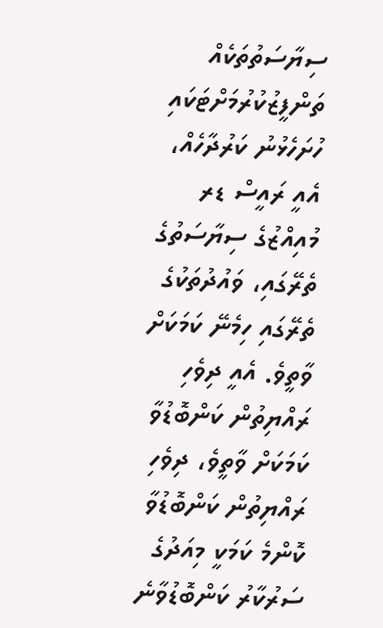ސިޔާސަތުތަކެއް ތަންފީޒުކުރުމަށްޓަކައި ހުށަހެޅުނު ކަރުދާހެއް، އެއީ ރައީސް ޑރ މުއިއްޒުގެ ސިޔާސަތުގެ ތެރޭގައި، ވައުދުތަކުގެ ތެރޭގައި ހިމެނޭ ކަމަކަށް ވާތީވެ. އެއީ ދިވެހި ރައްޔިތުން ކަންބޮޑުވާ ކަމަކަށް ވާތީވެ، ދިވެހި ރައްޔިތުން ކަންބޮޑުވާ ކޮންމެ ކަމަކީ މިއަދުގެ ސަރުކާރު ކަންބޮޑުވާނެ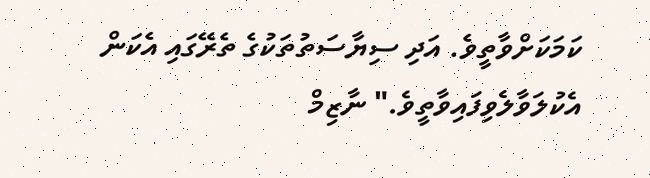ކަމަކަށްވާތީވެ. އަދި ސިޔާސަތުތަކުގެ ތެރޭގައި އެކަން އެކުލަވާލެވިފައިވާތީވެ." ނާޒިމް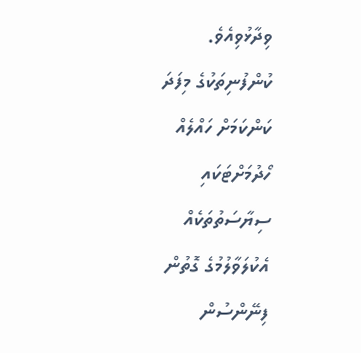ވިދާޅުވިއެވެ.
ކުންފުނިތަކުގެ މިފަދަ ކަންކަމަށް ހައްލެއް ހޯދުމަށްޓަކައި ސިޔާސަތުތަކެއް އެކުލަވާލުމުގެ ގޮތުން ފިނޭންސުން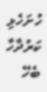ހުށަހެޅި ކަރުދާހާ ބެހޭ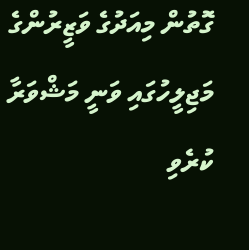ގޮތުން މިއަދުގެ ވަޒީރުންގެ މަޖިލީހުގައި ވަނީ މަޝްވަރާ ކުރެވި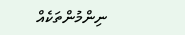ނިންމުންތަކެއް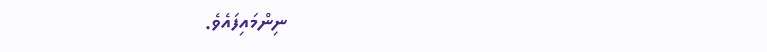ނިންމައިފައެވެ.